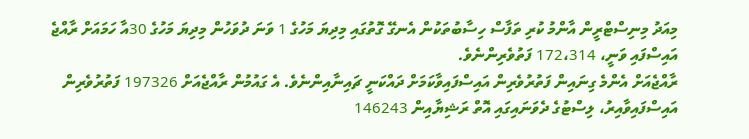މިއަދު މިނިސްޓްރީން އާންމު ކުރި ތަފާސް ހިސާބުތަކުން އެނގޭ ގޮތުގައި މިދިޔަ މަހުގެ 1 ވަނަ ދުވަހުން މިދިޔަ މަހުގެ 30އާ ހަމައަށް ރާއްޖެ އައިސްފައި ވަނީ، 172،314 ފަތުވެރިންނެވެ.
ރާއްޖެއަށް އެންމެ ގިނައިން ފަތުރުވެރިން އައިސްފައިވާކަމަށް ދައްކަނީ ޗައިނާއިންނެވެ. އެ ގައުމުން ރާއްޖެއަށް 197326 ފަތުރުވެރިން އައިސްފައިވާއިރު، ލިސްޓުގެ ދެވަނައިގައި އޮތް ރަޝިޔާއިން 146243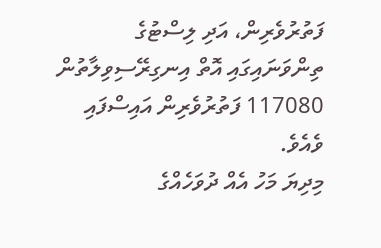ފަތުރުވެރިން، އަދި ލިސްޓުގެ ތިންވަނައިގައި އޮތް އިނގިރޭސިވިލާތުން 117080 ފަތުރުވެރިން އައިސްފައި ވެއެވެ.
މިދިޔަ މަހު އެއް ދުވަހެއްގެ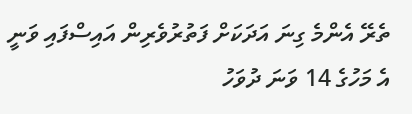ތެރޭ އެންމެ ގިނަ އަދަކަށް ފަތުރުވެރިން އައިސްފައި ވަނީ އެ މަހުގެ 14 ވަނަ ދުވަހު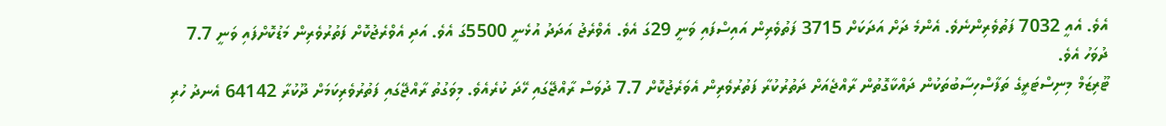އެވެ. އެއީ 7032 ފަތުވެރިންނެވެ. އެންމެ ދަށް އަދަކަށް 3715 ފަތުވެރިން އައިސްފައި ވަނީ 29ގަ އެވެ. އެވްރެޖު އަދަދު އުޅެނީ 5500ގަ އެވެ. އަދި އެވްރެޖުކޮށް ފަތުރުވެރިން މަޑުކޮށްފައި ވަނީ 7.7 ދުވަހު އެވެ.
ޓޫރިޒަމް މިނިސްޓަރީގެ ތަފާސްހިސާބުތަކުން ދައްކާގޮތުން ރާއްޖެއަށް ދަތުރުކުރާ ފަތުރުވެރިން އެވަރެޖުކޮށް 7.7 ދުވަސް ރާއްޖޭގައި ހޭދަ ކުރެއެވެ. މިވަގުތު ރާއްޖޭގައި ފަތުރުވެރިކަމަށް ދޫކުރާ 64142 އެނދު ހުރި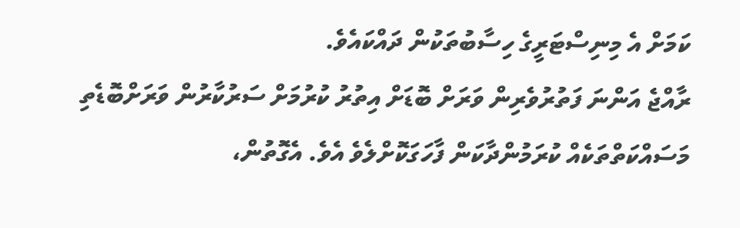ކަމަށް އެ މިނިސްޓަރީގެ ހިސާބުތަކުން ދައްކައެވެ.
ރާއްޖެ އަންނަ ފަތުރުވެރިން ވަރަށް ބޮޑަށް އިތުރު ކުރުމަށް ސަރުކާރުން ވަރަށްބޮޑެތި މަސައްކަތްތަކެއް ކުރަމުންދާކަން ފާހަގަކޮށްލެވެ އެވެ. އެގޮތުން،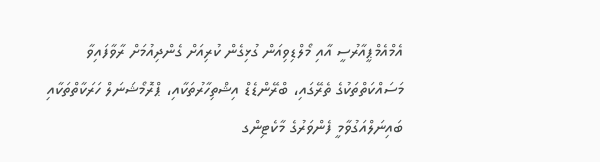އެމްއެމްޕީއާރުސީ އާއި މޯލްޑިވިއަން ގުޅިގެން ކުރިއަށް ގެންދިއުމަށް ރާވާފައިވާ މަސައްކަތްތަކުގެ ތެރޭގައި، ބްރޭންޑެޑް އިޝްތިހާރުތަކާއި، ޕްރޮމޯޝަނަލް ހަރަކާތްތަކާއި ބައިނަލްއަގުވާމީ ފެންވަރުގެ މާކެޓިންގ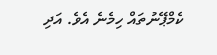ކެމްޕޭނުތައް ހިމެނެ އެވެ. އަދި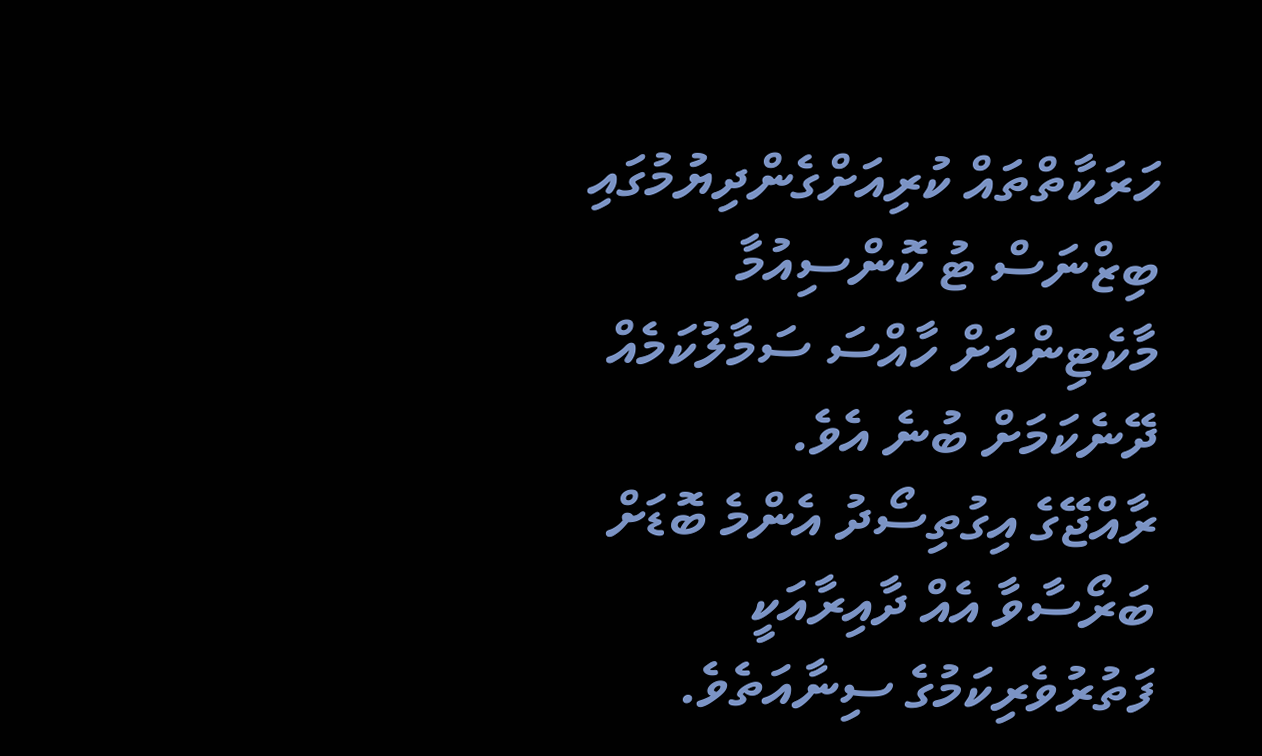ހަރަކާތްތައް ކުރިއަށްގެންދިޔުމުގައި ބިޒްނަސް ޓު ކޮންސިއުމާ މާކެޓިންއަށް ހާއްސަ ސަމާލުކަމެއް ދޭނެކަމަށް ބުނެ އެވެ.
ރާއްޖޭގެ އިގުތިސޯދު އެންމެ ބޮޑަށް ބަރޯސާވާ އެއް ދާއިރާއަކީ ފަތުރުވެރިކަމުގެ ސިނާއަތެވެ.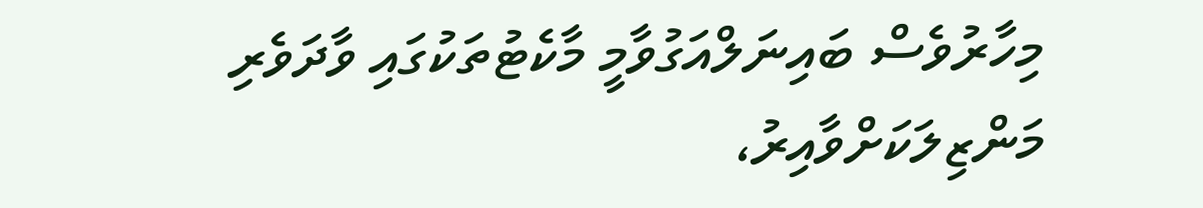މިހާރުވެސް ބައިނަލްއަގުވާމީ މާކެޓުތަކުގައި ވާދަވެރި މަންޒިލަކަށްވާއިރު،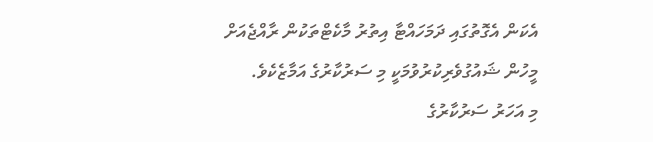އެކަން އެގޮތުގައި ދަމަހައްޓާ އިތުރު މާކެޓްތަކުން ރާއްޖެއަށް މީހުން ޝައުގުވެރިކުރުވުމަކީ މި ސަރުކާރުގެ އަމާޒެކެވެ.
މި އަހަރު ސަރުކާރުގެ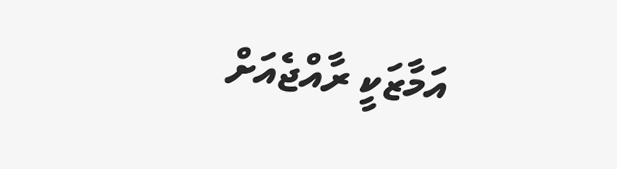އަމާޒަކީ ރާއްޖެއަށް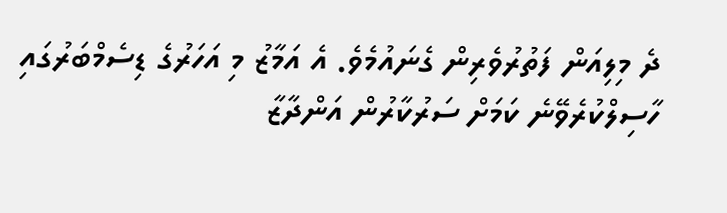ދެ މިލިއަން ފަތުރުވެރިން ގެނައުމެވެ. އެ އަމާޒު މި އަހަރުގެ ޑިސެމްބަރުގައި ހާސިލްކުރެވޭނެ ކަމަށް ސަރުކާރުން އަންދާޒާ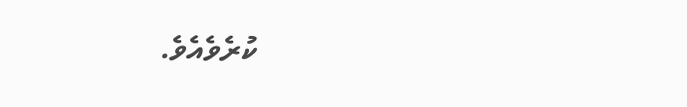ކުރެވެއެވެ.